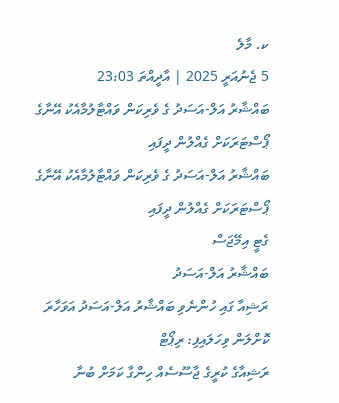ކ. މާލެ
5 ޖެނުއަރީ 2025 | އާދީއްތަ 23:03
ބައްޝާރު އަލް-އަސަދު ގެ ވެރިކަން ވައްޓާލުމާއެކު އޭނާގެ ޕޯސްޓަރަކަށް ގެއްލުން ދީފައި
ބައްޝާރު އަލް-އަސަދު ގެ ވެރިކަން ވައްޓާލުމާއެކު އޭނާގެ ޕޯސްޓަރަކަށް ގެއްލުން ދީފައި
ގެޓީ އިމޭޖަސް
ބައްޝާރު އަލް-އަސަދު
ރަޝިއާ ގައި ހުންނެވި ބައްޝާރު އަލް-އަސަދު އަވަހާރަ ކޮށްލަން ވިހަލައިފި: ރިޕޯޓް
ރަޝިއާގެ ކުރީގެ ޖާސޫސެއް ހިންގާ ކަމަށް ބުނާ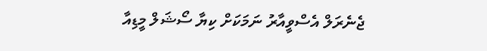ޖެނެރަލް އެސްވީއާރު ނަމަކަށް ކިޔާ ސޯޝަލް މީޑިއާ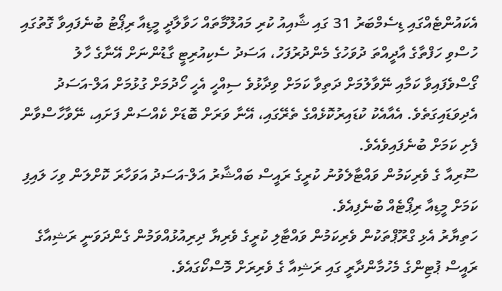އެކައުންޓެއްގައި ޑިސެމްބަރު 31 ގައި ޝާއިއު ކުރި މައުލޫމާތައް ހަވާލާދީ މީޑިއާ ރިޕޯޓު ބުނެފައިވާ ގޮތުގައި ހުސްވި ހަފްތާގެ އާދީއްތަ ދުވަހުގެ މެންދުރުފަހު، އަސަދު ސެކިއުރިޓީ ގާޑުންނަށް އޭނާގެ ހާލު ގޯސްވެފައިވާ ކަމާއި ނޭވާލުމަށް ދަތިވާ ކަމަށް ވިދާޅުވެ ސިއްހީ އެހީ ހޯދުމަށް ގުޅުމަށް އަލް-އަސަދު އެދިވަޑައިގަތެވެ. އެއާއެކު ކުޑައިރުކޮޅެއްގެ ތެރޭގައި، އޭނާ ވަރަށް ބޮޑަށް ކެއްސަން ފަށައި، ނޭވާހާސްވާން ފެށި ކަމަށް ބުނެފައިވެއެވެ.
ސޫރިއާ ގެ ވެރިކަމުން ވައްޓާލެވުނު ކުރީގެ ރައީސް ބައްޝާރު އަލް-އަސަދު އަވަހާރަ ކޮށްލަން ވިހަ ލައިފި ކަމަށް މީޑިއާ ރިޕޯޓެއް ބުނެފިއެވެ.
ހަތިޔާރު އެޅި ގްރޫޕްތަކުން ވެރިކަމުން ވައްޓާލި ކުރީގެ ވެރިޔާ ދިރިއުޅުއްވަމުން ގެންދަވަނީ ރަޝިއާގެ ރައީސް ޕުޓިންގެ މެހުމާންދާރީ ގައި ރަޝިއާ ގެ ވެރިރަށް މޮސްކޯގައެވެ.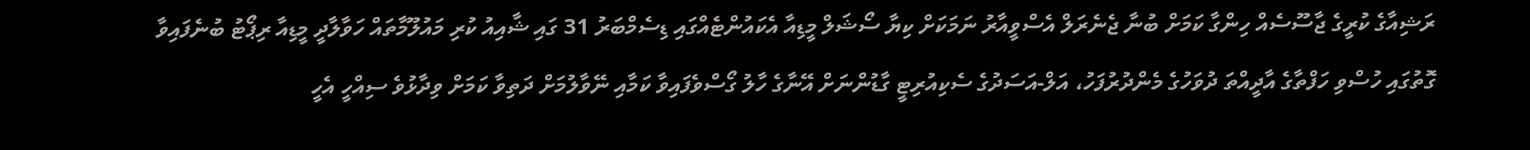ރަޝިއާގެ ކުރީގެ ޖާސޫސެއް ހިންގާ ކަމަށް ބުނާ ޖެނެރަލް އެސްވީއާރު ނަމަކަށް ކިޔާ ސޯޝަލް މީޑިއާ އެކައުންޓެއްގައި ޑިސެމްބަރު 31 ގައި ޝާއިއު ކުރި މައުލޫމާތައް ހަވާލާދީ މީޑިއާ ރިޕޯޓު ބުނެފައިވާ ގޮތުގައި ހުސްވި ހަފްތާގެ އާދީއްތަ ދުވަހުގެ މެންދުރުފަހު، އަލް-އަސަދުގެ ސެކިއުރިޓީ ގާޑުންނަށް އޭނާގެ ހާލު ގޯސްވެފައިވާ ކަމާއި ނޭވާލުމަށް ދަތިވާ ކަމަށް ވިދާޅުވެ ސިއްހީ އެހީ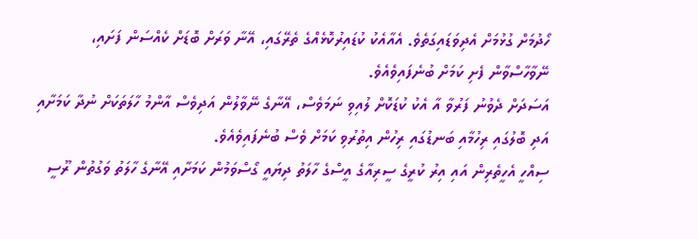ހޯދުމަށް ގުޅުމަށް އެދިވަޑައިގަތެވެ. އެއާއެކު ކުޑައިރުކޮޅެއްގެ ތެރޭގައި، އޭނާ ވަރަށް ބޮޑަށް ކެއްސަން ފަށައި، ނޭވާހާސްވާން ފެށި ކަމަށް ބުނެފައިވެއެވެ.
އަސަދަށް ދެވުނު ފަރުވާ އާ އެކު ކުޑަކޮށް ލުއިވި ނަމަވެސް، އޭނާގެ ނޭވާލުން އަދިވެސް އާންމު ހާލަތަކަށް ނުދާ ކަމަށާއި އަދި ބޮލުގައި ރިހުމާއި ބަނޑުގައި ރިހުން އިތުރުވި ކަމަށް ވެސް ބުނެފައިވެއެވެ.
ސިއްހީ އެހީތެރިން އައި އިރު ކުރީގެ ސީރިއާގެ އީސްގެ ހާލަތު ދިޔައީ ގޯސްވަމުން ކަމަށާއި އޭނާގެ ހާލަތު ވަގުތުން ރޫސީ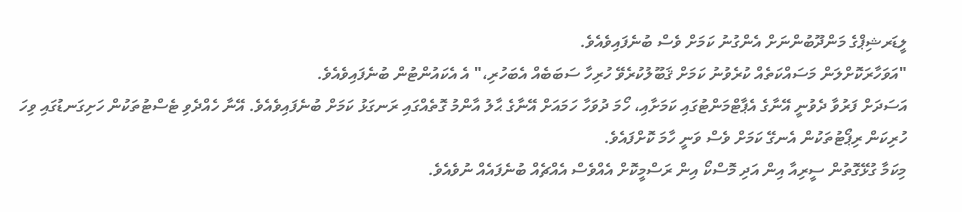ލީޑަރޝިޕްގެ މަންދޫބުންނަށް އެންގުނު ކަމަށް ވެސް ބުނެފައިވެއެވެ.
"އަވަހާރަކޮށްލަން މަސައްކަތެއް ކުރެވުނު ކަމަށް ޤަބޫލުކުރެވޭ ހުރިހާ ސަބަބެއް އެބަހުރި،" އެ އެކައުންޓުން ބުނެފައިވެއެވެ.
އަސަދަށް ފަރުވާ ދެވުނީ އޭނާގެ އެޕާޓްމަންޓުގައި ކަމަށާއި، ހޯމަ ދުވަހާ ހަމައަށް އޭނާގެ ޙާލު އާންމު ގޮތެއްގައި ރަނގަޅު ކަމަށް ބުނެފައިވެއެވެ. އޭނާ ހެއްދެވި ޓެސްޓުތަކުން ހަށިގަނޑުގައި ވިހަ ހުރިކަން ރިޕޯޓުތަކުން އެނގޭ ކަމަށް ވެސް ވަނީ ހާމަ ކޮށްފައެވެ.
މިކަމާ ގުޅޭގޮތުން ސީރިއާ އިން އަދި މޮސްކޯ އިން ރަސްމީކޮށް އެއްވެސް އެއްޗެއް ބުނެފައެއް ނުވެއެވެ.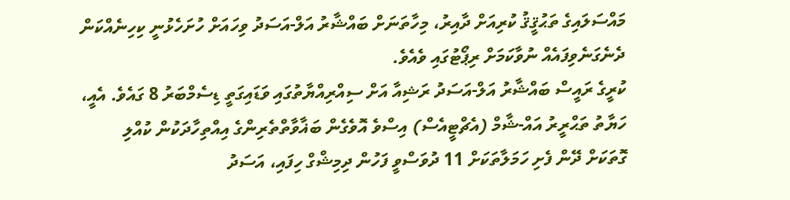މައްސަލައިގެ ތަޙުޤީޤު ކުރިއަށް ދާއިރު، މިހާތަނަށް ބައްޝާރު އަލް-އަސަދު ވިހައަށް ހުށަހެޅުނީ ކިހިނެއްކަން ދެނެގަނެވިފައެއް ނުވާކަމަށް ރިޕޯޓުގައި ވެއެވެ.
ކުރީގެ ރައީސް ބައްޝާރު އަލް-އަސަދު ރަޝިއާ އަށް ސިއްރިއްޔާތުގައި ވަޑައިގަތީ ޑިސެމްބަރު 8 ގައެވެ. އެއީ، ހަޔާތު ތަޙްރީރު އައް-ޝާމް (އެޗްޓީއެސް) އިސްވެ އޮވެގެން ބަޣާވާތްތެރިންގެ އިއްތިހާދަކުން ކުއްލި ގޮތަކަށް ދޭން ފެށި ހަމަލާތަކަށް 11 ދުވަސްވީ ފަހުން ދިމިޝްގް ހިފައި، އަސަދު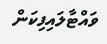ވައްޓާލައިފިކަން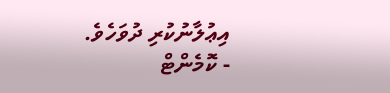އިޢުލާނުކުރި ދުވަހެވެ.
- ކޮމެންޓް